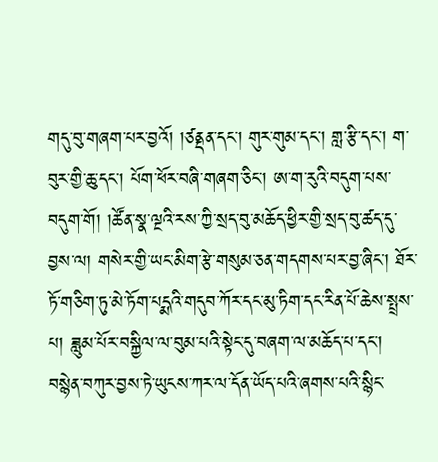གདུ་བུ་གཞག་པར་བྱའོ། །ཙནྡན་དང་། གུར་གུམ་དང་། གླ་རྩི་དང་། ག་བུར་གྱི་ཆུ་དང་། པོག་ཕོར་བཞི་གཞག་ཅིང་། ཨ་ག་རུའི་བདུག་པས་བདུག་གོ། །ཚོན་སྣ་ལྔའི་རས་ཀྱི་སྲད་བུ་མཆོད་ཕྱིར་གྱི་སྲད་བུ་ཚད་དུ་བྱས་ལ། གསེར་གྱི་ཡང་མིག་རྩེ་གསུམ་ཅན་གདགས་པར་བྱ་ཞིང་། ཐོར་ཏོ་གཅིག་ཏུ་མེ་ཏོག་པདྨའི་གདུབ་ཀོར་དང་མུ་ཏིག་དང་རིན་པོ་ཆེས་སྤྲས་པ། ཟླུམ་པོར་བསྐྱིལ་ལ་བུམ་པའི་སྟེང་དུ་བཞག་ལ་མཆོད་པ་དང་། བསྙེན་བཀུར་བྱས་ཏེ་ཡུངས་ཀར་ལ་དོན་ཡོད་པའི་ཞགས་པའི་སྙིང་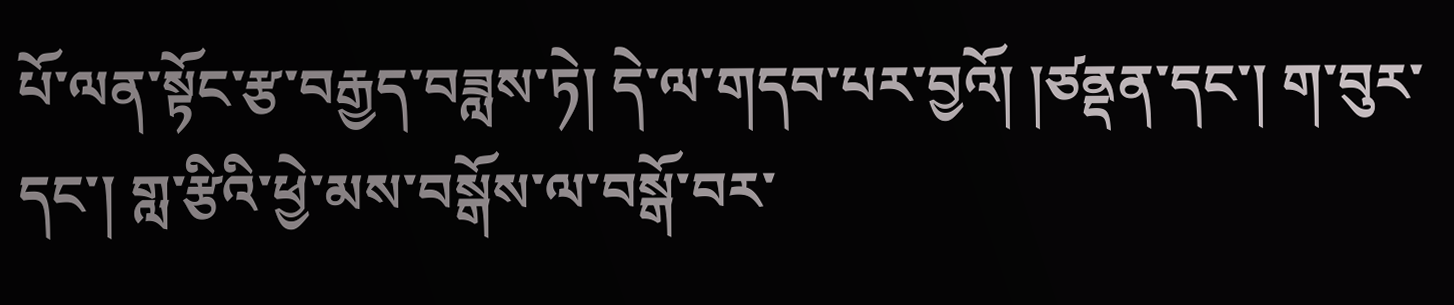པོ་ལན་སྟོང་རྩ་བརྒྱད་བཟླས་ཏེ། དེ་ལ་གདབ་པར་བྱའོ། །ཙནྡན་དང་། ག་བུར་དང་། གླ་རྩིའི་ཕྱེ་མས་བསྒོས་ལ་བསྒོ་བར་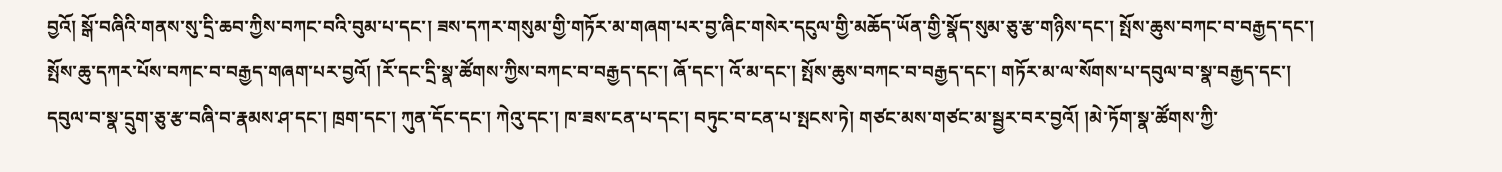བྱའོ། སྒོ་བཞིའི་གནས་སུ་དྲི་ཆབ་ཀྱིས་བཀང་བའི་བུམ་པ་དང་། ཟས་དཀར་གསུམ་གྱི་གཏོར་མ་གཞག་པར་བྱ་ཞིང་གསེར་དངུལ་གྱི་མཆོད་ཡོན་གྱི་སྣོད་སུམ་ཅུ་རྩ་གཉིས་དང་། སྤོས་ཆུས་བཀང་བ་བརྒྱད་དང་། སྤོས་ཆུ་དཀར་པོས་བཀང་བ་བརྒྱད་གཞག་པར་བྱའོ། །རོ་དང་དྲི་སྣ་ཚོགས་ཀྱིས་བཀང་བ་བརྒྱད་དང་། ཞོ་དང་། འོ་མ་དང་། སྤོས་ཆུས་བཀང་བ་བརྒྱད་དང་། གཏོར་མ་ལ་སོགས་པ་དབུལ་བ་སྣ་བརྒྱད་དང་། དབུལ་བ་སྣ་དྲུག་ཅུ་རྩ་བཞི་བ་རྣམས་ཤ་དང་། ཁྲག་དང་། ཀུན་དོང་དང་། ཀེའུ་དང་། ཁ་ཟས་ངན་པ་དང་། བཏུང་བ་ངན་པ་སྤངས་ཏེ། གཙང་མས་གཙང་མ་སྦྱར་བར་བྱའོ། །མེ་ཏོག་སྣ་ཚོགས་ཀྱི་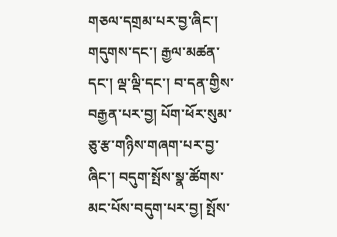གཅལ་དགྲམ་པར་བྱ་ཞིང་། གདུགས་དང་། རྒྱལ་མཚན་དང་། ལྡ་ལྡི་དང་། བ་དན་གྱིས་བརྒྱན་པར་བྱ། པོག་ཕོར་སུམ་ཅུ་རྩ་གཉིས་གཞག་པར་བྱ་ཞིང་། བདུག་སྤོས་སྣ་ཚོགས་མང་པོས་བདུག་པར་བྱ། སྤོས་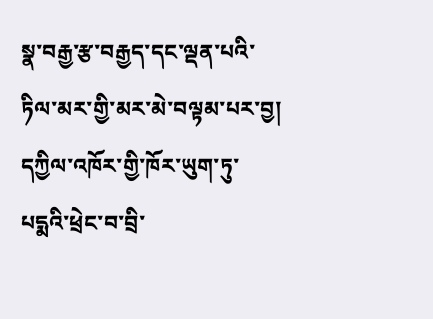སྣ་བརྒྱ་རྩ་བརྒྱད་དང་ལྡན་པའི་ཏིལ་མར་གྱི་མར་མེ་བལྟམ་པར་བྱ། དཀྱིལ་འཁོར་གྱི་ཁོར་ཡུག་ཏུ་པདྨའི་ཕྲེང་བ་བྲི་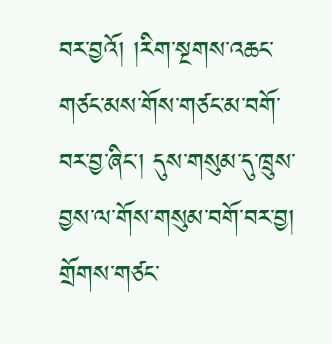བར་བྱའོ། །རིག་སྔགས་འཆང་གཙང་མས་གོས་གཙང་མ་བགོ་བར་བྱ་ཞིང་། དུས་གསུམ་དུ་ཁྲུས་བྱས་ལ་གོས་གསུམ་བགོ་བར་བྱ། གྲོགས་གཙང་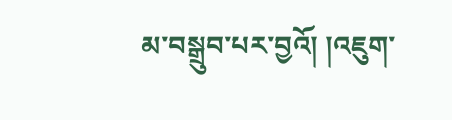མ་བསྒྲུབ་པར་བྱའོ། །འཇུག་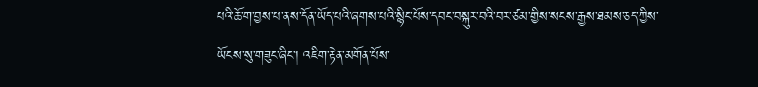པའི་ཆོ་ག་བྱས་པ་ནས་དོན་ཡོད་པའི་ཞགས་པའི་སྙིང་པོས་དབང་བསྐུར་བའི་བར་ཙམ་གྱིས་སངས་རྒྱས་ཐམས་ཅད་ཀྱིས་ཡོངས་སུ་གཟུང་ཞིང་། འཇིག་རྟེན་མགོན་པོས་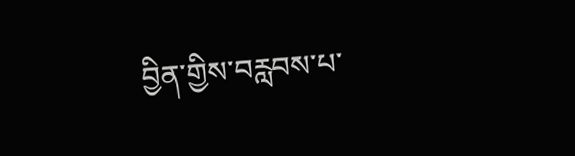བྱིན་གྱིས་བརླབས་པ་